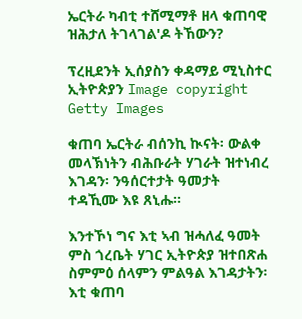ኤርትራ ካብቲ ተሸሚማቶ ዘላ ቁጠባዊ ዝሕታለ ትገላገል'ዶ ትኸውን?

ፕረዚደንት ኢሰያስን ቀዳማይ ሚኒስተር ኢትዮጵያን Image copyright Getty Images

ቁጠባ ኤርትራ ብሰንኪ ኲናት፡ ውልቀ መላኽነትን ብሕቡራት ሃገራት ዝተነብረ እገዳን፡ ንዓሰርተታት ዓመታት ተዳኺሙ እዩ ጸኒሑ።

እንተኾነ ግና እቲ ኣብ ዝሓለፈ ዓመት ምስ ጎረቤት ሃገር ኢትዮጵያ ዝተበጽሐ ስምምዕ ሰላምን ምልዓል እገዳታትን፡ እቲ ቁጠባ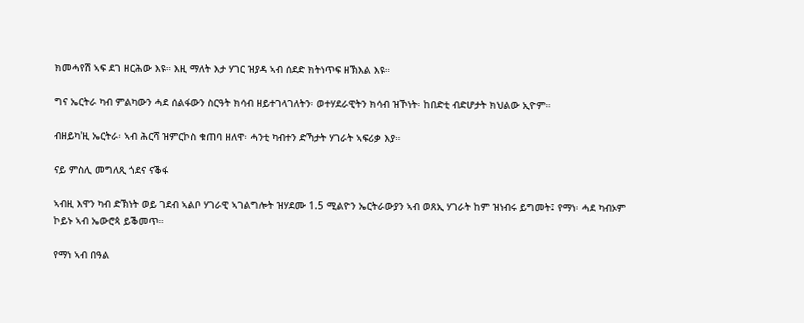ክመሓየሽ ኣፍ ደገ ዘርሕው እዩ። እዚ ማለት እታ ሃገር ዝያዳ ኣብ ሰደድ ክትነጥፍ ዘኽእል እዩ።

ግና ኤርትራ ካብ ምልካውን ሓደ ሰልፋውን ስርዓት ክሳብ ዘይተገላገለትን፡ ወተሃደራዊትን ክሳብ ዝኾነት፡ ከበድቲ ብድሆታት ክህልው ኢዮም።

ብዘይካ'ዚ ኤርትራ፡ ኣብ ሕርሻ ዝምርኮስ ቁጠባ ዘለዋ፡ ሓንቲ ካብተን ድኻታት ሃገራት ኣፍሪቃ እያ።

ናይ ምስሊ መግለጺ ጎደና ናቕፋ

ኣብዚ እዋን ካብ ድኽነት ወይ ገደብ ኣልቦ ሃገራዊ ኣገልግሎት ዝሃደሙ 1.5 ሚልዮን ኤርትራውያን ኣብ ወጸኢ ሃገራት ከም ዝነብሩ ይግመት፤ የማነ፡ ሓደ ካብኦም ኮይኑ ኣብ ኤውሮጳ ይቕመጥ።

የማነ ኣብ በዓል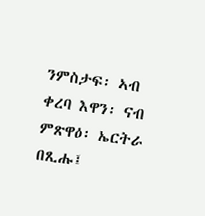ንምስታፍ፡ ኣብ ቀረባ እዋን፡ ናብ ምጽዋዕ፡ ኤርትራ በጺሑ፤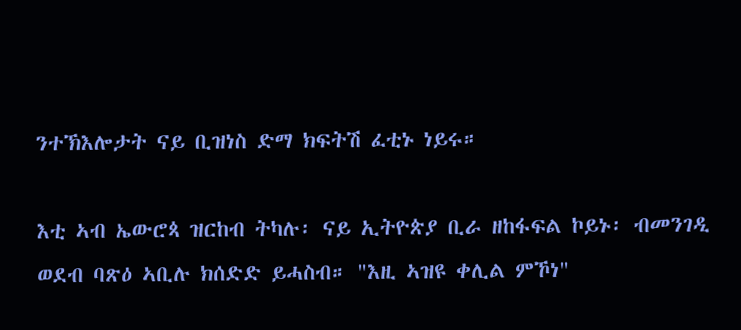ንተኽእሎታት ናይ ቢዝነስ ድማ ክፍትሽ ፈቲኑ ነይሩ።

እቲ ኣብ ኤውሮጳ ዝርከብ ትካሉ፡ ናይ ኢትዮጵያ ቢራ ዘከፋፍል ኮይኑ፡ ብመንገዲ ወደብ ባጽዕ ኣቢሉ ክሰድድ ይሓስብ። "እዚ ኣዝዩ ቀሊል ምኾነ"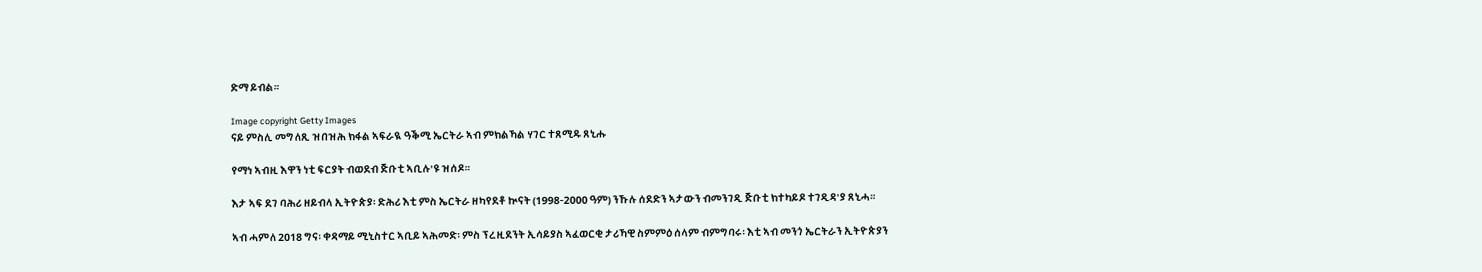ድማ ይብል።

Image copyright Getty Images
ናይ ምስሊ መግለጺ ዝበዝሕ ክፋል ኣፍራዪ ዓቕሚ ኤርትራ ኣብ ምክልኻል ሃገር ተጸሚዱ ጸኒሑ

የማነ ኣብዚ እዋን ነቲ ፍርያት ብወደብ ጅቡቲ ኣቢሉ'ዩ ዝሰዶ።

እታ ኣፍ ደገ ባሕሪ ዘይብላ ኢትዮጵያ፡ ድሕሪ እቲ ምስ ኤርትራ ዘካየደቶ ኲናት (1998-2000 ዓም) ንኹሉ ሰደድን ኣታውን ብመንገዲ ጅቡቲ ክተካይዶ ተገዲዳ'ያ ጸኒሓ።

ኣብ ሓምለ 2018 ግና፡ ቀዳማይ ሚኒስተር ኣቢይ ኣሕመድ፡ ምስ ፕረዚደንት ኢሳይያስ ኣፈወርቂ ታሪኻዊ ስምምዕ ሰላም ብምግባሩ፡ እቲ ኣብ መንጎ ኤርትራን ኢትዮጵያን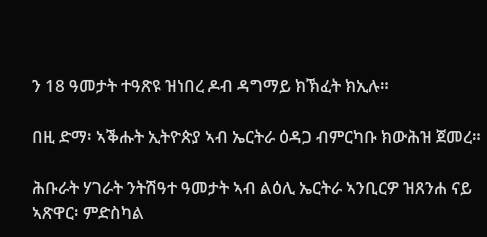ን 18 ዓመታት ተዓጽዩ ዝነበረ ዶብ ዳግማይ ክኽፈት ክኢሉ።

በዚ ድማ፡ ኣቕሑት ኢትዮጵያ ኣብ ኤርትራ ዕዳጋ ብምርካቡ ክውሕዝ ጀመረ።

ሕቡራት ሃገራት ንትሽዓተ ዓመታት ኣብ ልዕሊ ኤርትራ ኣንቢርዎ ዝጸንሐ ናይ ኣጽዋር፡ ምድስካል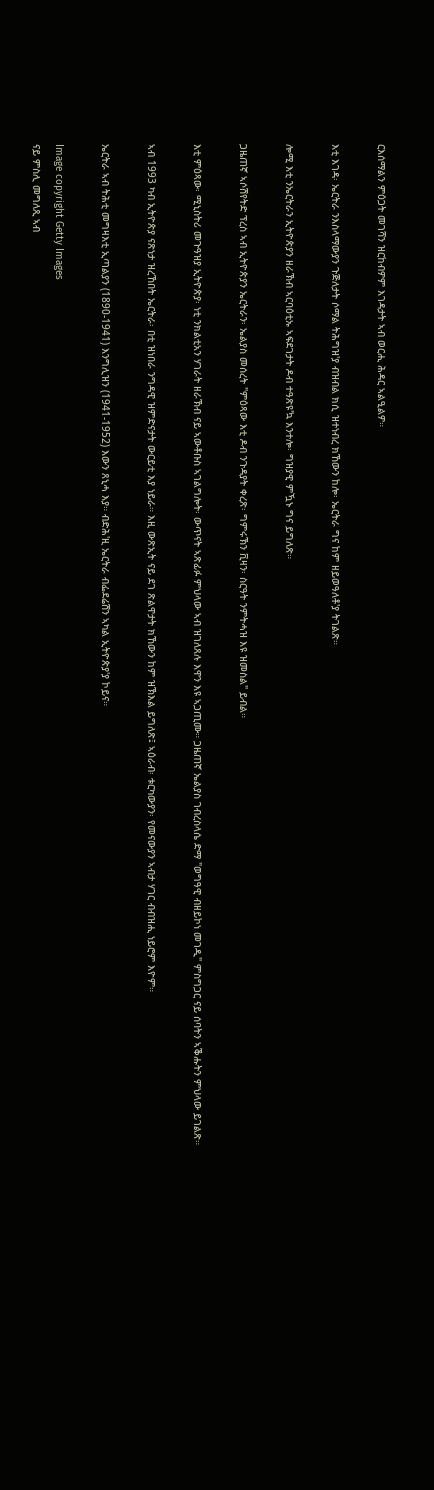ርእሰማልን ምዕጋት መገሻን ዝርከብዎም እገዳታት ኣብ ወርሒ ሕዳር ኣልዒልዎ።

እቲ እገዳ፡ ኤርትራ ንእስላማውያን ጉጅለታት ሶማል ትሕግዝ'ያ ብዝብል ክሲ ዝተነብረ ክኸውን ከሎ፡ ኤርትራ ግና ከም ዘይወዓለቶ'ያ ትገልጽ።

ሎሚ እቲ ንኤርትራን ኢትዮጵያን ዘራኽብ ኣርባዕቲኡ ኣፍደገታት ዶብ ተዓጽዩ'ኳ እንተሎ፡ ግዝያዊ ምዃኑ ግና ይግለጽ።

ጋዜጠኛ ኣሶሽየትድ ፕረስ ኣብ ኢትዮጵያን ኤርትራን፡ ኤልያስ መሰረት "ምዕጻው እቲ ዶብ ንጉዳያት ቀረጽ፡ ግምሩኽን ቪዛን፡ ስርዓት ንምትሓዝ እዩ ዝመስል" ይብል።

እቲ ምዕጻው፡ ሚኒስትሪ መጉዓዝያ ኢትዮጵያ፡ ነቲ ንክልቲአን ሃገራት ዘራኽብ ናይ ኣውቶቡስ ኣገልግሎት፡ ውጥናት ኣጽፊፉ ምህላው ኣብ ዝገለጸሉ እዋን እዩ ኣጋጢሙ። ጋዜጠኛ ኤልያስ ገብረስላሴ ድማ "ወግዓዊ ብዘይኮነ መገዲ" ምስግጋር ናይ ሰባትን ኣቕሑትን ምህላው ይገልጽ።

ኣብ 1993 ካብ ኢትዮጵያ ናጽነታ ዝረኸበት ኤርትራ፡ በቲ ዝነበራ ንግዳዊ ዝምድናታት ውርይቲ እያ ነይራ። እዚ ውጽኢት ናይ ደገ ጽልዋታት ክኸውን ከም ዝኽእል ይግለጽ፤ ኣዕራብ፡ ቱርካውያን፡ የመናውያን ኣብታ ሃገር ብብዝሒ ነይሮም እዮም።

ኤርትራ ኣብ ትሕቲ መግዛእቲ ኢጣልያን (1890-1941) እንግሊዝን (1941-1952) እውን ጸኒሓ እያ። ብድሕ'ዚ ኤርትራ ብፌደሬሽን ኣካል ኢትዮጵያ'ያ ኮይና።

Image copyright Getty Images
ናይ ምስሊ መግለጺ ኣብ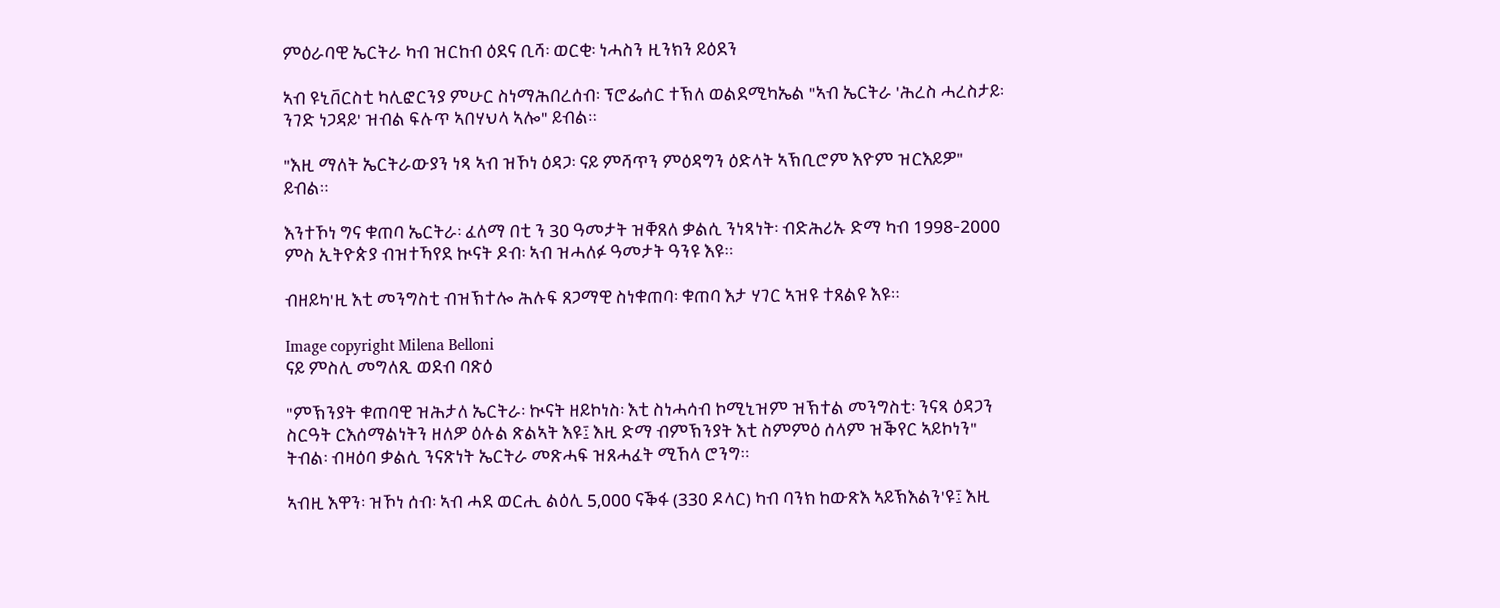ምዕራባዊ ኤርትራ ካብ ዝርከብ ዕደና ቢሻ፡ ወርቂ፡ ነሓስን ዚንክን ይዕደን

ኣብ ዩኒቨርስቲ ካሊፎርንያ ምሁር ስነማሕበረሰብ፡ ፕሮፌሰር ተኽለ ወልደሚካኤል "ኣብ ኤርትራ 'ሕረስ ሓረስታይ፡ ንገድ ነጋዳይ' ዝብል ፍሉጥ ኣበሃህላ ኣሎ" ይብል።

"እዚ ማለት ኤርትራውያን ነጻ ኣብ ዝኾነ ዕዳጋ፡ ናይ ምሻጥን ምዕዳግን ዕድላት ኣኽቢሮም እዮም ዝርእይዎ" ይብል።

እንተኾነ ግና ቁጠባ ኤርትራ፡ ፈለማ በቲ ን 30 ዓመታት ዝቐጸለ ቃልሲ ንነጻነት፡ ብድሕሪኡ ድማ ካብ 1998-2000 ምስ ኢትዮጵያ ብዝተኻየደ ኲናት ዶብ፡ ኣብ ዝሓለፉ ዓመታት ዓንዩ እዩ።

ብዘይካ'ዚ እቲ መንግስቲ ብዝኽተሎ ሕሉፍ ጸጋማዊ ስነቁጠባ፡ ቁጠባ እታ ሃገር ኣዝዩ ተጸልዩ እዩ።

Image copyright Milena Belloni
ናይ ምስሊ መግለጺ ወደብ ባጽዕ

"ምኽንያት ቁጠባዊ ዝሕታለ ኤርትራ፡ ኲናት ዘይኮነስ፡ እቲ ስነሓሳብ ኮሚኒዝም ዝኽተል መንግስቲ፡ ንናጻ ዕዳጋን ስርዓት ርእሰማልነትን ዘለዎ ዕሉል ጽልኣት እዩ፤ እዚ ድማ ብምኽንያት እቲ ስምምዕ ሰላም ዝቕየር ኣይኮነን" ትብል፡ ብዛዕባ ቃልሲ ንናጽነት ኤርትራ መጽሓፍ ዝጸሓፈት ሚኸላ ሮንግ።

ኣብዚ እዋን፡ ዝኾነ ሰብ፡ ኣብ ሓደ ወርሒ ልዕሊ 5,000 ናቕፋ (330 ዶላር) ካብ ባንክ ከውጽእ ኣይኽእልን'ዩ፤ እዚ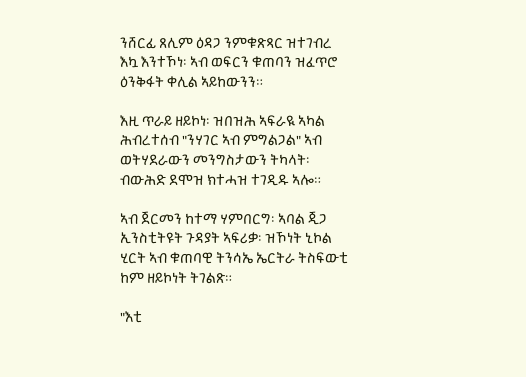ንሸርፊ ጸሊም ዕዳጋ ንምቁጽጻር ዝተገብረ እኳ እንተኾነ፡ ኣብ ወፍርን ቁጠባን ዝፈጥሮ ዕንቅፋት ቀሊል ኣይከውንን።

እዚ ጥራይ ዘይኮነ፡ ዝበዝሕ ኣፍራዪ ኣካል ሕብረተሰብ "ንሃገር ኣብ ምግልጋል" ኣብ ወትሃደራውን መንግስታውን ትካላት፡ ብውሕድ ደሞዝ ክተሓዝ ተገዲዱ ኣሎ።

ኣብ ጀርመን ከተማ ሃምበርግ፡ ኣባል ጂጋ ኢንስቲትዩት ጉዳያት ኣፍሪቃ፡ ዝኾነት ኒኮል ሂርት ኣብ ቁጠባዊ ትንሳኤ ኤርትራ ትስፍውቲ ከም ዘይኮነት ትገልጽ።

"እቲ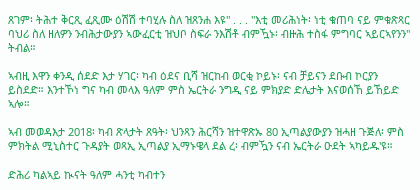ጸገም፡ ትሕተ ቅርጺ ፈጺሙ ዕሽሽ ተባሂሉ ስለ ዝጸንሐ እዩ" . . . "እቲ መሪሕነት፡ ነቲ ቁጠባ ናይ ምቁጽጻር ባህሪ ስለ ዘለዎን ንብሕታውያን ኣውፈርቲ ዝህቦ ስፍራ ንእሽቶ ብምዃኑ፡ ብዙሕ ተስፋ ምግባር ኣይርኣየንን" ትብል።

ኣብዚ እዋን ቀንዲ ሰደድ እታ ሃገር፡ ካብ ዕደና ቢሻ ዝርከብ ወርቂ ኮይኑ፡ ናብ ቻይናን ደቡብ ኮርያን ይስደድ። እንተኾነ ግና ካብ መላእ ዓለም ምስ ኤርትራ ንግዲ ናይ ምክያድ ድሌታት እናወሰኸ ይኸይድ ኣሎ።

ኣብ መወዳእታ 2018፡ ካብ ጽላታት ጸዓት፡ ህንጻን ሕርሻን ዝተዋጽኡ 80 ኢጣልያውያን ዝሓዘ ጉጅለ፡ ምስ ምክትል ሚኒስተር ጉዳያት ወጻኢ ኢጣልያ ኢማኑዌላ ደል ረ፡ ብምዃን ናብ ኤርትራ ዑደት ኣካይዱ'ዩ።

ድሕሪ ካልኣይ ኲናት ዓለም ሓንቲ ካብተን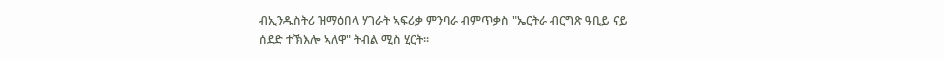ብኢንዱስትሪ ዝማዕበላ ሃገራት ኣፍሪቃ ምንባራ ብምጥቃስ "ኤርትራ ብርግጽ ዓቢይ ናይ ሰደድ ተኽእሎ ኣለዋ" ትብል ሚስ ሂርት።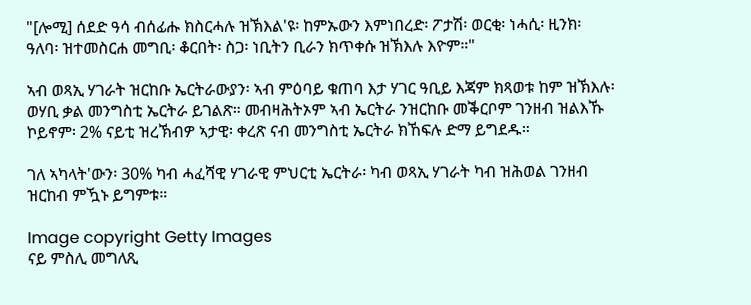"[ሎሚ] ሰደድ ዓሳ ብሰፊሑ ክስርሓሉ ዝኽእል'ዩ፡ ከምኡውን እምነበረድ፡ ፖታሽ፡ ወርቂ፡ ነሓሲ፡ ዚንክ፡ ዓለባ፡ ዝተመስርሐ መግቢ፡ ቆርበት፡ ስጋ፡ ነቢትን ቢራን ክጥቀሱ ዝኽእሉ እዮም።"

ኣብ ወጻኢ ሃገራት ዝርከቡ ኤርትራውያን፡ ኣብ ምዕባይ ቁጠባ እታ ሃገር ዓቢይ እጃም ክጻወቱ ከም ዝኽእሉ፡ ወሃቢ ቃል መንግስቲ ኤርትራ ይገልጽ። መብዛሕትኦም ኣብ ኤርትራ ንዝርከቡ መቕርቦም ገንዘብ ዝልእኹ ኮይኖም፡ 2% ናይቲ ዝረኽብዎ ኣታዊ፡ ቀረጽ ናብ መንግስቲ ኤርትራ ክኸፍሉ ድማ ይግደዱ።

ገለ ኣካላት'ውን፡ 30% ካብ ሓፈሻዊ ሃገራዊ ምህርቲ ኤርትራ፡ ካብ ወጻኢ ሃገራት ካብ ዝሕወል ገንዘብ ዝርከብ ምዃኑ ይግምቱ።

Image copyright Getty Images
ናይ ምስሊ መግለጺ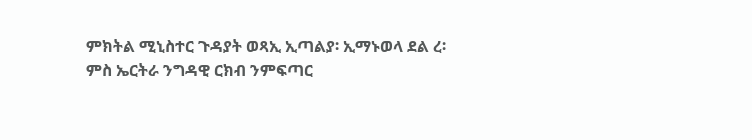ምክትል ሚኒስተር ጉዳያት ወጻኢ ኢጣልያ፡ ኢማኑወላ ደል ረ፡ ምስ ኤርትራ ንግዳዊ ርክብ ንምፍጣር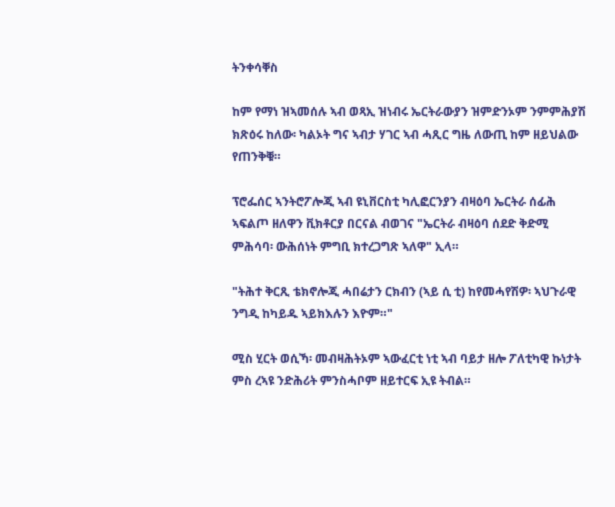ትንቀሳቐስ

ከም የማነ ዝኣመሰሉ ኣብ ወጻኢ ዝነብሩ ኤርትራውያን ዝምድንኦም ንምምሕያሽ ክጽዕሩ ከለው፡ ካልኦት ግና ኣብታ ሃገር ኣብ ሓጺር ግዜ ለውጢ ከም ዘይህልው የጠንቅቑ።

ፕሮፌሰር ኣንትሮፖሎጂ ኣብ ዩኒቨርስቲ ካሊፎርንያን ብዛዕባ ኤርትራ ሰፊሕ ኣፍልጦ ዘለዋን ቪክቶርያ በርናል ብወገና "ኤርትራ ብዛዕባ ሰደድ ቅድሚ ምሕሳባ፡ ውሕሰነት ምግቢ ክተረጋግጽ ኣለዋ" ኢላ።

"ትሕተ ቅርጺ ቴክኖሎጂ ሓበሬታን ርክብን (ኣይ ሲ ቲ) ከየመሓየሽዎ፡ ኣህጉራዊ ንግዲ ከካይዱ ኣይክእሉን እዮም።"

ሚስ ሂርት ወሲኻ፡ መብዛሕትኦም ኣውፈርቲ ነቲ ኣብ ባይታ ዘሎ ፖለቲካዊ ኩነታት ምስ ረኣዩ ንድሕሪት ምንስሓቦም ዘይተርፍ ኢዩ ትብል።